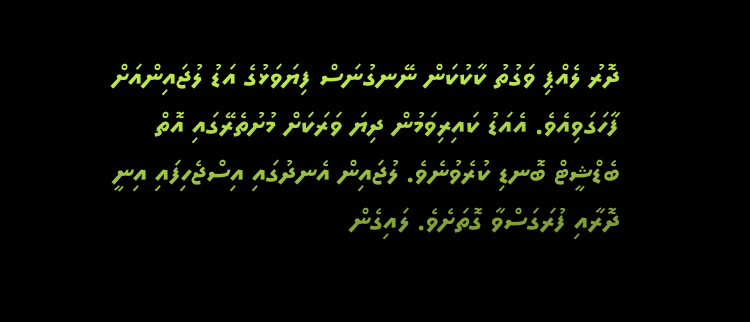ދޮރު ލެއްޕި ވަގުތު ކާކުކަން ނޭނގުނަސް ފިޔަވަޅުގެ އަޑު ލުޖައިންއަށް ފާހަގަވިއެވެ. އެއަޑު ކައިރިވަމުން ދިޔަ ވަރަކަށް މުށުތެރޭގައި އޮތް ބެޑްޝީޓް ބޮނޑި ކުރެވުނެވެ. ލުޖައިން އެނދުގައި އިސްޖެހިފައި އިނީ ދޮރާއި ފުރަގަސްވާ ގޮތަށެވެ. ލައިގެން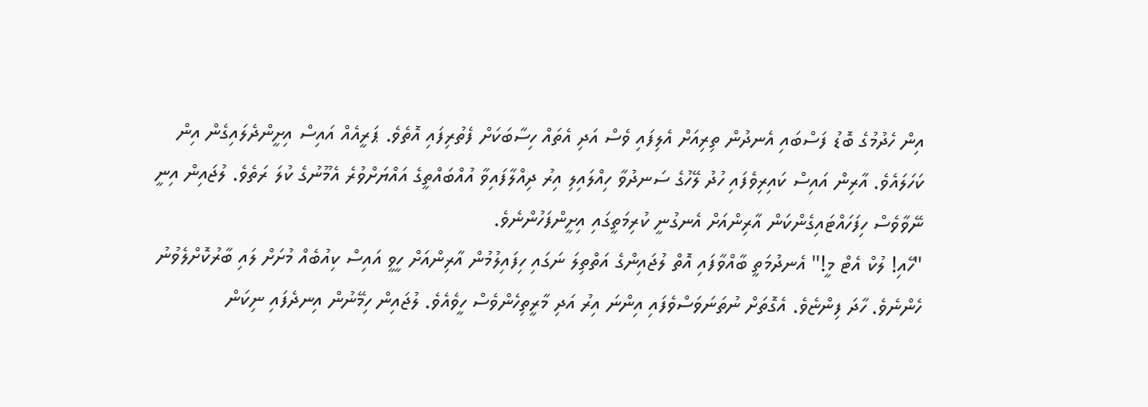އިން ހެދުމުގެ ބޮޑު ފަސްބައި އެނދުން ތިރިއަށް އެލިފައި ވެސް އަދި އެތައް ހިސާބަކަށް ފެތުރިފައި އޮތެވެ. ޕަރީއެއް އައިސް އިށީންދެލައިގެން އިން ކަހަލައެވެ. އާރިން އައިސް ކައިރިވެފައި ހުދު ލޭހުގެ ސަނދުވާ ހިއްލައިލި އިރު ދިއްލާފައިވާ އުއްބައްތީގެ އައްޔަށްވުރެ އެމޫނުގެ ކުލަ ރަތެވެ. ލުޖައިން އިނީ ނޭވާވެސް ހިފަހައްޓައިގެންކަން އާރިންއަށް އެނގުނީ ކުރިމަތީގައި އިށީންފަހުންނެވެ.
"ހޭއި! ލުކް އެޓް މީ!" އެނދުމަތީ ބާއްވާފައި އޮތް ލުޖައިންގެ އަތްތިލަ ނަގައި ހިފައިލުމުން އާރިންއަށް ހީވީ އައިސް ކިއުބެއް މުށަށް ލައި ބާރުކޮށްލެވުނު ހެންނެވެ. ހާދަ ފިންޏެވެ. އެގޮތަށް ނުތަނަވަސްވެފައި އިންނަ އިރު އަދި މާރީތިހެންވެސް ހީވެއެވެ. ލުޖައިން ހިމޭނުން އިނދެފައި ނިކަން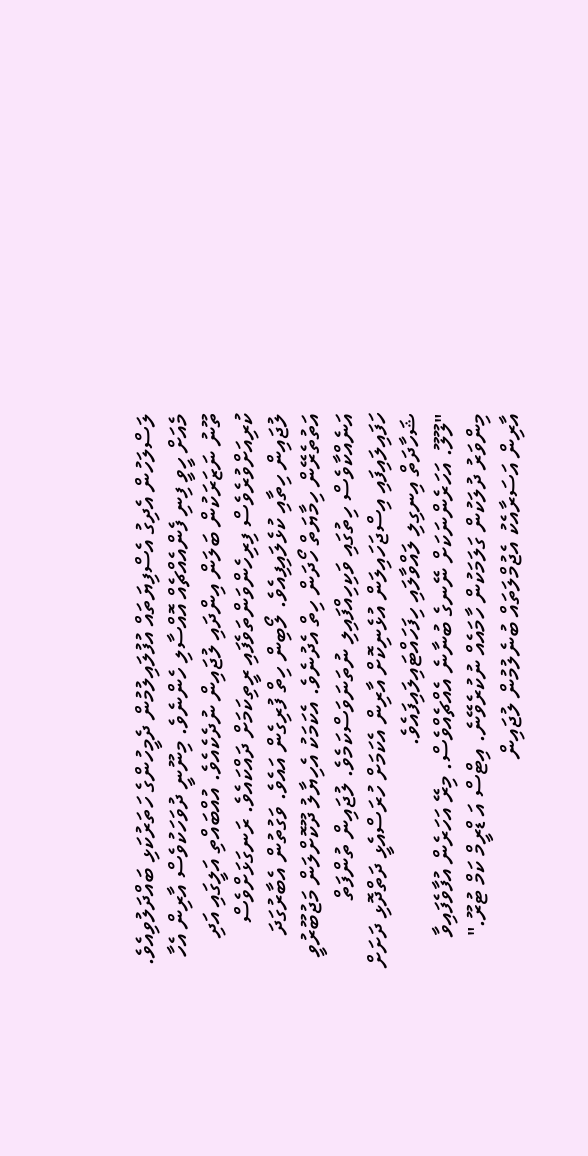ލަސްލަހުން އެދިގު އެސްފިޔަތައް އުފުލައިލުމުން ދެމީހުންގެ ހަތަރުކަޅި ބައްދަލުވިއެވެ. މެއަށް ހީވީ ފިނި ފެންއެއްޗެއް އޮއްސާލި ހެންނެވެ. މިނޫނީ ދުވަހަކުވެސް އާރިން އެހާ ތޫނު ނަޒަރަކުން ބަލަން އިންދައި ލުޖައިން ނުދެކެއެވެ. އުއްބައްތި އަލީގައި އަދި ކުރިއަށްވުރެވެސް ފިރިހެންވަންތަވެފައި ރީތިކަމަށް ދައްކައެވެ. ރަނގަޅަށްވެސް ލުޖައިން ހިތާއި ކުޅެލައިފިއެވެ. ލޯބިން ހިތް ފުރިގެން އައެވެ. ވަގުތުން އެބާރުގަދަ އަތުތެރޭން ހިމާޔަތް ހޯދަން ހިތް އެދުނެވެ. އެކަމަކު އެހިޔާލު ދޫކޮށްލަން މަޖުބޫރުވީ އަނެއްކާވެސް ހިތުގައި ވަކިހިއްފައިލި ނުތަނަވަސްކަމެވެ. ލުޖައިން ތުންފަތް ހަފައިލައިފައި އިސްޖަހައިލަން އުޅެނިކޮށް އާރިން އެކަމަށް ހުރަސްއެޅީ ދަތްދޮޅި ދަށަށް ޝަހާދަތް އިނގިލި ލައްވާލައި ހިފަހައްޓައިލައިފައެވެ.
"ލޫލޫ. އަހަރެންނަކަށް ނޭނގެ ބުނާނެ އެއްޗެއްވެސް. މިރޭ އަހަރެން އުފާވެފައިވާ މިންވަރު ދުލަކުން ގަލަމަކުން ހާމައެއް ނުކުރެވޭނެ. އިޓްސް އަ ޑްރީމް ކަމް ޓުރޫ." އާރިން އަސަރާއެކު އެޖުމްލަތައް ބުނެލުމުން ލުޖައިން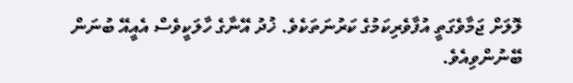ލޮލަށް ޖަމާވެގަތީ އުފާވެރިކަމުގެ ކަރުނަތަކެވެ. ޚުދު އޭނާގެ ހާލަކީވެސް އެއީއޭ ބުނަން ބޭނުންވިއެވެ.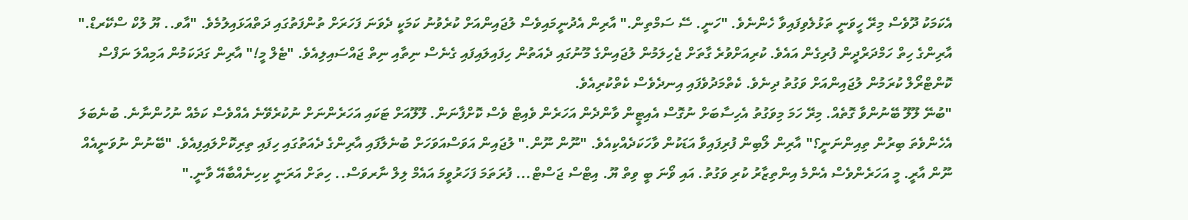އެކަމަކު ދޫވެސް މިރޭ ހީވަނީ ތަޅުލެވިފައިވާ ހެންނެވެ. "ހަނީ. ސޭ ސަމްތިން." އާރިން އެދުނީމައިވެސް ލުޖައިންއަށް ކުރެވުނު ކަމަކީ ދެވަނަ ފަހަރަށް ތުންފަތުގައި ދަތްއަޅައިލުމެވެ. "އާވ.. ޔޫ ލުކް ސްކޭރޑް." އާރިންގެ ހިތް ހަމްދަރްދީން ފުރިގެން އައެވެ. ކުރިއަށްވުރެ ގާތަށް ޖެހިލަމުން ލުޖައިންގެ މޫނުގައި ދެއަތުން ހިފައިލައިފައި ގެނެސް ނިތާއި ނިތް ޖައްސައިލިއެވެ. "ޓެލް މީ!" އާރިން ގަދަކަމުން އަމިއްލަ ނަފްސް ކޮންޓްރޯލް ކުރަމުން ލުޖައިންއަށް ވަގުތު ދިނެވެ. ކެތްމަދުވެފައި އިނދެވެސް ކެތްކުރިއެވެ.
"ބުނޭ ލޫލޫ ބޭނުންވާ ގޮތެއް. މިރޭ ހަމަ މިވަގުތު އެހިސާބަށް ނުގޮސް އެއިޓީން ވާންދެން އަހަރެން ވެއިޓް ވެސް ކޮށްފާނަން. ލޫލޫއަށް ޓަކައި އަހަރެންނަށް ނުކުރެވޭނެ އެއްވެސް ކަމެއް ނުހުންނާނެ. ބުނެބަލަ އެހެންވެތަ ބިރުން ތިއިންނަނީ؟" އާރިން ލޯބިން ފުރިފައިވާ އަޑަކުން ވާހަކަދެއްކިއެވެ. "ނޫން ނޫން." ލުޖައިން އަވަސްއަވަހަށް ބުނެލާފައި އާރިންގެ ދެއަތުގައި ހިފައި ތިރިކޮށްލައިފިއެވެ. "ބޭނުން ނުވަނީއެއް ނޫން އާރީ. މީ އަހަރެންވެސް އެންމެ އިންތިޒާރު ކުރި ވަގުތު. އައި ވޯނަ ބީ ވިތް ޔޫ. އިޓްސް ޖަސްޓް... ފުރަތަމަ ފަހަރުވީމަ އައެމް ލިލް ނާރވަސް.. ހިތަށް އަރަނީ ކިހިނެއްބާއޭ ވާނީ."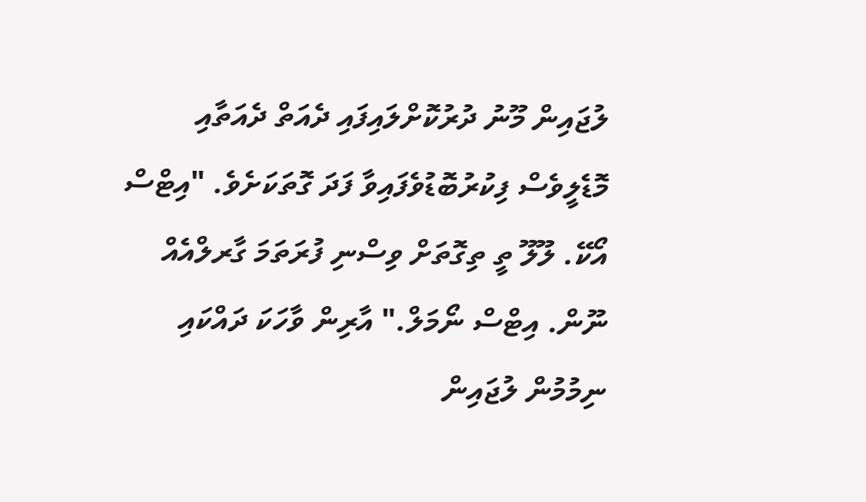ލުޖައިން މޫނު ދުރުކޮށްލައިފައި ދެއަތް ދެއަތާއި މޮޑެލީވެސް ފިކުރުބޮޑުވެފައިވާ ފަދަ ގޮތަކަށެވެ. "އިޓްސް އޯކޭ. ލޫލޫ ތީ ތިގޮތަށް ވިސްނި ފުރަތަމަ ގާރލްއެއް ނޫން. އިޓްސް ނޯމަލް." އާރިން ވާހަކަ ދައްކައި ނިމުމުން ލުޖައިން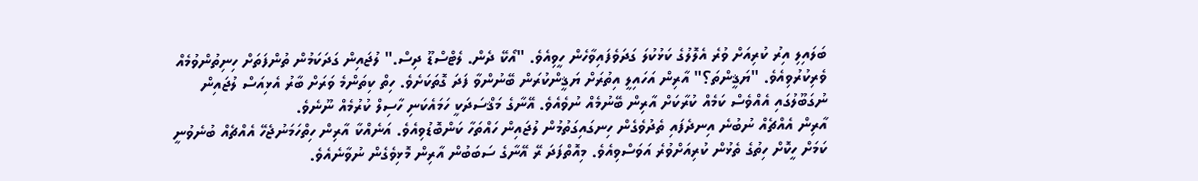ބަލައިލި އިރު ކުރިއަށް ވުރެ އެލޮލުގެ ކަޅުކުލަ ގަދަވެފައިވާހެން ހީވިއެވެ. "އޯކޭ ދެން. ލެޓްސްޑޫ ދިސް." ލުޖައިން ގަދަކަމުން ތުންފަތަށް ހިނިތުންވުމެއް ވެރިކުރުވިއެވެ. "ޔަޤީންތަ؟" އާރިން އަހައިލީ އިތުރަށް ޔަޤީންކުރަން ބޭނުންވާ ފަދަ ގޮތަކަށެވެ. ހިތް ކިތަންމެ ވަރަށް ބާރު އެޅިއަސް ލުޖައިން ނުގަބޫލުގައި އެއްވެސް ކަމެއް ކުރާކަށް އާރިން ބޭނުމެއް ނުވެއެވެ. އޭނާގެ މަޤްސަދަކީ ހަމައެކަނި ހާސިލް ކުރުމެއް ނޫނެވެ.
އާރިން އެއްޗެއް ނުބުނެ އިނދެފައި ތެދުވެގެން ހިނގައިގަތުމުން ލުޖައިން ހައްތަހާ ކަންބޮޑުވިއެވެ. އަނެއްކާ އާރިން ހިތްހަމަނުޖެހޭ އެއްޗެއް ބުނެވުނީ ކަމަށް ހީކޮށް ހިތުގެ ތެޅުން ކުރިއަށްވުރެ އަވަސްވިއެވެ. މިއޮތްފަދަ ރޭ އޭނާގެ ސަބަބުން އާރިން މޮޅިވެގެން ނުވާނެއެވެ.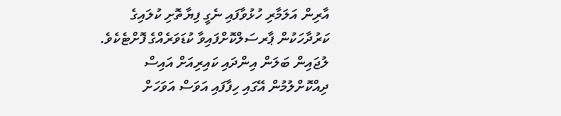އާރިން އަލަމާރި ހުޅުވާފައި ނެގީ ފިޔާތޮށި ކުލައިގެ ކަރުދާހަކުން ޕާރސަލްކޮށްފައިވާ ކުޑަވަރެއްގެ ފޮށްޓެކެވެ. ލުޖައިން ބަލަން އިންދައި ކައިރިއަށް އައިސް ދިއްކޮށްލުމުން އޭގައި ހިފާފައި އަވަސް އަވަހަށް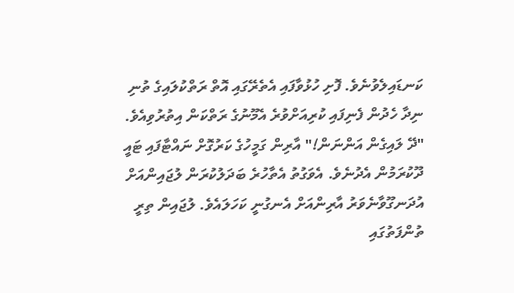ކަނޑައިލެވުނެވެ. ފޮށި ހުޅުވާފައި އެތެރޭގައި އޮތް ރަތްކުލައިގެ ތުނި ނިދާ ހެދުން ފެނިފައި ކުރިއަށްވުރެ އެމޫނުގެ ރަތްކަން އިތުރުވިއެވެ.
"ދޭ ލައިގެން އަންނަން!" އާރިން ގަމީހުގެ ކަރުގޮށް ނައްޓާފައި ޓައީ ދޫކުރަމުން އެދުނެވެ. އެވަގުތު އެތާހުރެ ބަދަލުކުރަން ލުޖައިންއަށް އުދަނގޫވާނެވަރު އާރިންއަށް އެނގުނީ ކަހަލައެވެ. ލުޖައިން ތިރީ ތުންފަތުގައި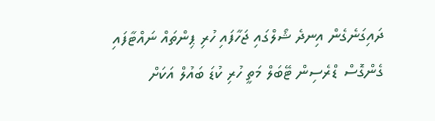ދައިގަނެގެން އިނދެ ޝޯލްގައި ޖަހާފައި ހުރި ޕިންތައް ނައްޓާފައި ގެންގޮސް ޑްރެސިން ޓޭބަލް މަތީ ހުރި ކުޑަ ބައުލް އަކަށް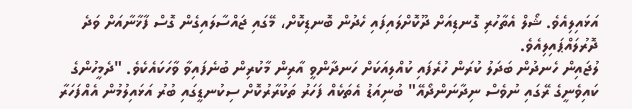އަޅައިލިއެވެ. ޝޯލް އެތާހުރި ގޮނޑިއަށް ދޫކޮށްލައިފައި ހެދުން ބޮނޑިކޮށް، މޭގައި ޖައްސާލައިގެން ގޮސް ފާޚާނާއަށް ވަދެ ދޮރުލައްޕައިލިއެވެ.
ލުޖައިން ހެނދުން ބަދަލު ކުރަން ހުރެފައި ކުއްލިއަކަށް ހަނދާންވީ އާރިން މާކުރިން ބުނެފައިވާ ވާހަކައެކެވެ. "ދެމީހުންގެ ކައިވެނީގެ ރޭގައި ނުވެސް ނިދާނަންދޯއޭ" ބުނިއަޑު އެތަކެއް ފަހަރު ތަކުރާރުކޮށް ސިކުނޑީގައި ބުރު އަޅައިލުމުން އެއްފަހަރާ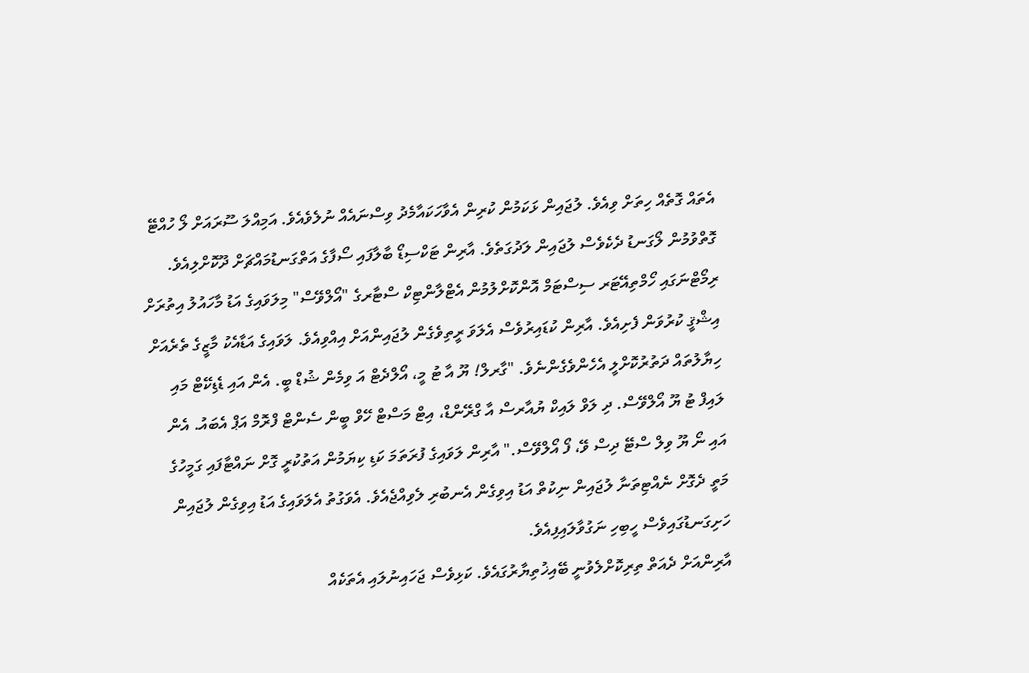އެތައް ގޮތެއް ހިތަށް ވިއެވެ. ލުޖައިން ޅަކަމުން ކުރިން އެވާހަކައާމެދު ވިސްނައެއް ނުލެވެއެވެ. އަމިއްލަ ސޫރައަށް ލޯ ހުއްޓޭ ގޮތްވުމުން ލޯގަނޑު ދެކެވެސް ލުޖައިން ލަދުގަތެވެ. އާރިން ޓަކްސިޑޯ ބާލާފައި ސޯފާގެ އަތްގަނޑުމައްޗަށް ދޫކޮށްލިއެވެ. ރިމޯޓްނަގައި ހޯމްތިއޭޓަރ ސިސްޓަމް އޮންކޮށްލުމުން އެޓްލާންޓިކް ސްޓާރގެ "އޯލްވޭސް" މިލަވައިގެ އަޑު މާހައުލު އިތުރަށް އިޝްޤީ ކުރުވަން ފެށިއެވެ. އާރިން ކުޑައިރުވެސް އެލަވަ ރީތިވެގެން ލުޖައިންއަށް އިއްވިއެވެ. ލަވައިގެ އަޑާއެކު މާޒީގެ ތެރެއަށް ހިޔާލުތައް ދަތުރުކޮށްލީ އެހެންވެގެންނެވެ. "ގާރލް! ޔޫ އާ ޓު މީ، އޯލްދެޓް އަ ވިމެން ޝުޑް ބީ. އެން އައި ޑެޑިކޭޓް މައި ލައިފް ޓު ޔޫ އޯލްވޭސް. ދި ލަވް ލައިކް ޔުއާރސް އާ ގްރޭންޑް، އިޓް މަސްޓް ހޭވް ބީން ސެންޓް ފްރޮމް އަޕް އެބައު. އެން އައި ނޯ ޔޫ ވިލް ސްޓޭ ދިސް ވޭ، ފޯ އޯލްވޭސް." އާރިން ލަވައިގެ ފުރަތަމަ ކަޑި ކިޔަމުން އަތުކުރީ ގޮށް ނައްޓާފައި ގަމީހުގެ މަތީ ދެގޮށް ނެއްޓިތަނާ ލުޖައިން ނިކުތް އަޑު އިވިގެން އެނބުރި ލެވިއްޖެއެވެ. އެވަގުތު އެލަވައިގެ އަޑު އިވިގެން ލުޖައިން ހަށިގަނޑުގައިވެސް ހީބިހި ނަގުވާލައިފިއެވެ.
އާރިންއަށް ދެއަތް ތިރިކޮށްލެވުނީ ބޭއިޚުތިޔާރުގައެވެ. ކަޅިވެސް ޖަހައިނުލައި އެތަކެއް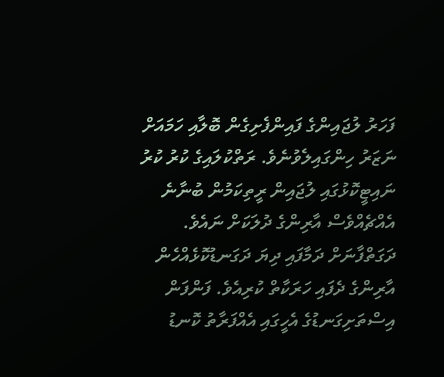ފަހަރު ލުޖައިންގެ ފައިންފެށިގެން ބޮލާއި ހަމައަށް ނަޒަރު ހިންގައިލެވުނެވެ. ރަތްކުލައިގެ ކުރު ކުރު ނައިޓީކޮޅުގައި ލުޖައިން ރީތިކަމުން ބުނާނެ އެއްޗެއްވެސް އާރިންގެ ދުލަކަށް ނައެވެ. ދަގަތްފާނަށް ދަމާފައި ދިޔަ ދަގަނޑުކޮޅެއްހެން އާރިންގެ ދެފައި ހަރަކާތް ކުރިއެވެ. ފަންފަން އިސްތަށިގަނޑުގެ އެހީގައި އެއްފަރާތު ކޮނޑު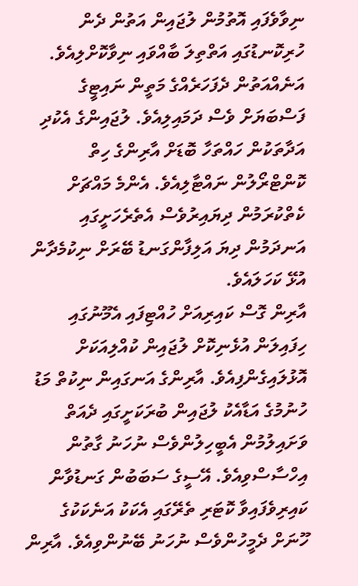ނިވާވެފައި އޮތުމުން ލުޖައިން އަތުން ދެން ހުރިކޮނޑުގައި އަތްތިލަ ބާއްވައި ނިވާކޮށްލިއެވެ. އަނެއްއަތުން ދެފަހަރެއްގެ މަތީން ނައިޓީގެ ފަސްބަޔަށް ވެސް ދަމައިލިއެވެ. ލުޖައިންގެ އެކުދި އަދާތަކުން ހައްތަހާ ބޮޑަށް އާރިންގެ ހިތް ކޮންޓްރޯލުން ނައްޓާލިއެވެ. އެންމެ މައްޗަށް ކެތްކުރަމުން ދިޔައިރުވެސް އެތެރެހަށީގައި އަނދަމުން ދިޔަ އަލިފާންގަނޑު ބޭރަށް ނިކުމެދާން އުޅޭ ކަހަލައެވެ.
އާރިން ގޮސް ކައިރިއަށް ހުއްޓިފައި އެމޫނުގައި ހިފައިލަން އުޅެނިކޮށް ލުޖައިން ކުއްލިއަކަށް އޮޅުލައިގެންފިއެވެ. އާރިންގެ އަނގައިން ނިކުތް މަޑު ހުނުމުގެ އަޑާއެކު ލުޖައިން ބުރަކަށީގައި ދެއަތް ވަށައިލުމުން އެބީހިލުންވެސް ނުހަނު ގާތުން އިހްސާސްވިއެވެ. އޭސީގެ ސަބަބުން ގަނޑުވާން ކައިރިވެފައިވާ ކޮޓަރި ތެރޭގައި އެކަކު އަނެކަކުގެ ހޫނަށް ދެމީހުންވެސް ނުހަނު ބޭނުންވިއެވެ. އާރިން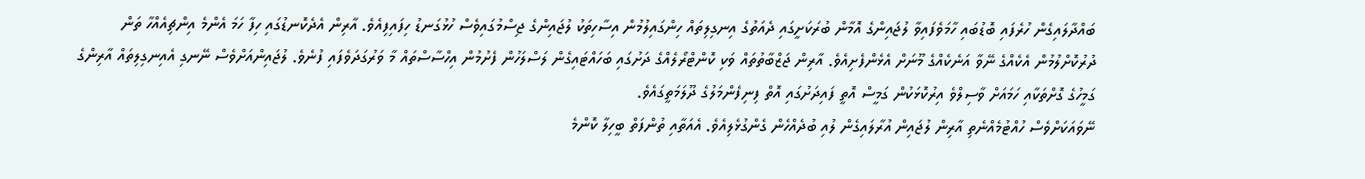ބައްދާލައިގެން ހުރެފައި ބޮޑުބައި ހާމަވެފައިވާ ލުޖައިންގެ އޮމާން ބުރަކަށީގައި ދެއަތުގެ އިނގިލިތައް ހިންގައިލުމުން އިސާހިތަކު ލުޖައިންގެ ޖިސްމުގައިވެސް ހުޅުގަނޑު ހިފައިފިއެވެ. އާރިން އެދެކޮނޑުގައި ހިފާ ހަމަ އެންމެ އިންޗިއެއްހާ ތަން ދުރުކޮށްލުމުން އެކެއްގެ ނޭވާ އަނެކެއްގެ މޫނަށް އެޅެންފެށިއެވެ. އާރިން ޖަޒްބާތުތައް ވަކި ކޮންޓްރޯލެއްގެ ދަށުގައި ބަހައްޓައިގެން ލަސްލަހުން ފެށުމުން އިހްސާސްތައް މާ ވަރުގަދަވެފައި ފުނެވެ. ލުޖައިންއަށްވެސް ނޭނގި އެއިނގިލިތައް އާރިންގެ ގަމީހުގެ ގޮށްތަކާއި ހަމައަށް ވާސިލްވެ އިރުކޮޅަކުން ގަމީސް އޮތީ ފައިދަށުގައި އޮތް ފިނިފެންމަލުގެ ދޫލަމަތީގައެވެ.
ނޭވައަކަށްވެސް ހުއްޓުމެއްނެތި އާރިން ލުޖައިން އުރާލައިގެން ލުއި ބުދެއްހެން ގެންގުޅެލިއެވެ. އެއަތާއި ތުންފަތް ބީހިލާ ކޮންމެ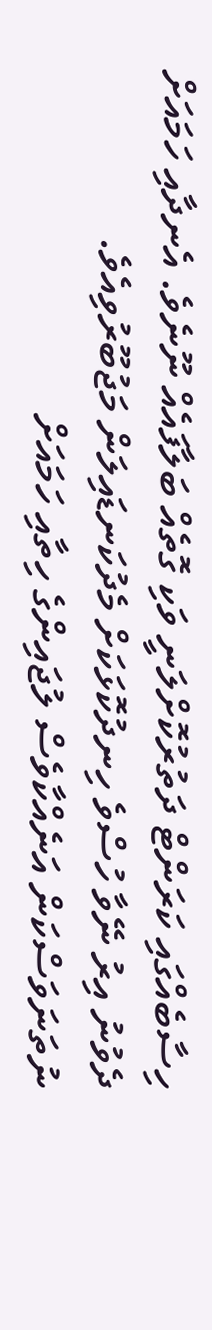ހިސާބެއްގައި ކަރަންޓް ދަތުރުކޮށްލަނީ ވަކި ގޮތެއް ބަލާފައެއް ނޫނެވެ. އެނދާއި ހަމައަށް ދެވުނު އިރު ނޭވާ ހުސްވެ ހިނދުކޮޅަކަށް މެދުކަނޑައިލަން މަޖުބޫރުވިއެވެ. ނުތަނަވަސްކަން އަނެއްކާވެސް ލުޖައިންގެ ހިތާއި ހަމައަށް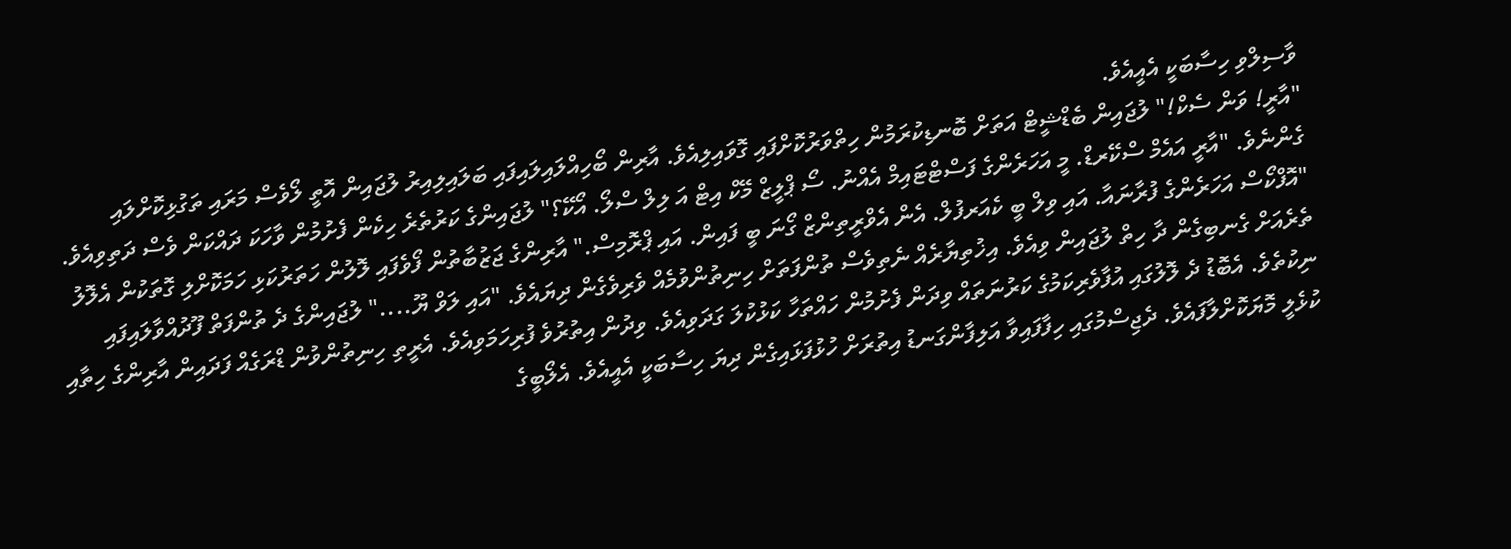ވާސިލްވި ހިސާބަކީ އެއީއެވެ.
"އާރީ! ވަން ސެކް!" ލުޖައިން ބެޑްޝީޓް އަތަށް ބޮނޑިކުރަމުން ހިތްވަރުކޮށްފައި ގޮވައިލިއެވެ. އާރިން ބޯހިއްލައިލައިފައި ބަލައިލިއިރު ލުޖައިން އޮތީ ލޯވެސް މަރައި ތަގުޅިކޮށްލައި ގެންނެވެ. "އާރީ އައެމް ސްކޭރޑް. މީ އަހަރެންގެ ފަސްޓްޓައިމް އެއްނު. ސޯ ޕްލީޒް މޭކް އިޓް އަ ލިލް ސްލޯ. އޯކޭ؟" ލުޖައިންގެ ކަރުތެރެ ހިކެން ފެށުމުން ވާހަކަ ދައްކަން ވެސް ދަތިވިއެވެ. "އޮފްކޯސް އަހަރެންގެ ފުރާނައާ. އައި ވިލް ބީ ކެއަރފުލް. އެން އެވްރީތިންޒް ގޯނަ ބީ ފައިން. އައި ޕްރޮމިސް." އާރިންގެ ޖަޒުބާތުން ފޯވެފައި ލޮލުން ހަތަރުކަޅި ހަމަކޮށްލި ގޮތަކުން އެލޮލު ތެރެއަށް ގެނބިގެން ދާ ހިތް ލުޖައިން ވިއެވެ. އިޚުތިޔާރެއް ނެތިވެސް ތުންފަތަށް ހިނިތުންވުމެއް ވެރިވެގެން ދިޔައެވެ. "އައި ލަވް ޔޫ...." ލުޖައިންގެ ދެ ތުންފަތް ފޫދުއްވާލައިފައި ނިކުތެވެ. އެބޮޑު ދެ ލޮލުގައި އުފާވެރިކަމުގެ ކަރުނަތައް ވިދަން ފެށުމުން ހައްތަހާ ކަޅުކުލަ ގަދަވިއެވެ. ވިދުން އިތުރުވެ ފުރިހަމަވިއެވެ. އެރީތި ހިނިތުންވުން ޑްރަގެއް ފަދައިން އާރިންގެ ހިތާއި ކުޅެލީ މޮޔަކޮށްލާފައެވެ. ދެޖިސްމުގައި ހިފާފައިވާ އަލިފާންގަނޑު އިތުރަށް ހުޅުފަޅައިގެން ދިޔަ ހިސާބަކީ އެއީއެވެ. އެލޯބީގެ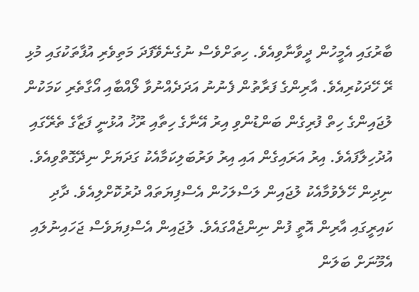ބާރުގައި އެމީހުން ދީވާނާވިއެވެ. ހިތަށްވެސް ނުގެނެވޭފަދަ މަތިވެރި އުފާތަކުގައި މުޅި ރޭ ހޭދަކުރިއެވެ. އާރިންގެ ފަރާތުން ފެނުނު އަދަދެއްނުވާ ލޯއްބާއި އޯގާތެރި ކަމަކުން ލުޖައިންގެ ހިތް ފުރިގެން ބަންޑުންވި އިރު އޭނާގެ ހިތާއި ރޫޚު އުޅުނީ ފަޒާގެ ތެރޭގައި އުދުހިލާފައެވެ. އިރު އަރައިގެން އައި އިރު ވަރުބަލިކަމާއެކު ގަދަޔަށް ނިދޭގޮތްވިއެވެ.
ނިދިން ހޭލެވުމާއެކު ލުޖައިން ލަސްލަހުން އެސްފިޔަތައް ދުރުކޮށްލިއެވެ. ދާދި ކައިރީގައި އާރިން އޮތީ ފުން ނިންޖެއްގައެވެ. ލުޖައިން އެސްފިޔަވެސް ޖަހައިނުލައި އެމޫނަށް ބަލަން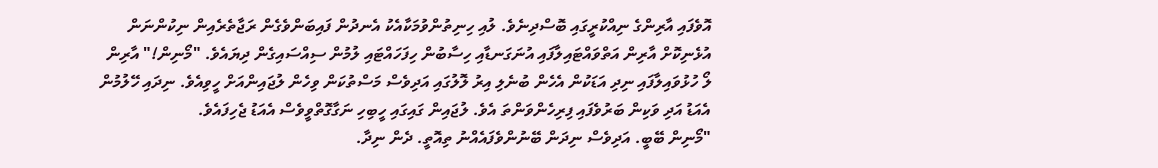އޮވެފައި އާރިންގެ ނިއްކުރީގައި ބޮސްދިނެވެ. ލުއި ހިނިތުންވުމަކާއެކު އެނދުން ފައިބަންވެގެން ރަޖާތެރެއިން ނިކުންނަން އުޅެނިކޮށް އާރިން އަތްވައްޓައިލާފައި އުނަގަނޑާއި ހިސާބުން ހިފަހައްޓައި ލުމުން ސިއްސައިގެން ދިޔައެވެ. "މޯނިން!" އާރިން ލޯ ހުޅުވައިލާފައި ނިދި އަޑަކުން އެހެން ބުނެލި އިރު ލޮލުގައި އަދިވެސް މަސްތުކަން ވިހެން ލުޖައިންއަށް ހީވިއެވެ. ނިދައި ހޭލުމުން އެއަޑު އަދި ވަކިން ބަރުވެފައި ފިރިހެންވަންތަ އެވެ. ލުޖައިން ގައިގައި ހީބިހި ނަގާގޮތްވީވެސް އެއަޑު ޖެހިފައެވެ.
"މޯނިން ބޭބީ. އަދިވެސް ނިދަން ބޭނުންވެފައެއްނު ތިއޮތީ. ދެން ނިދާ.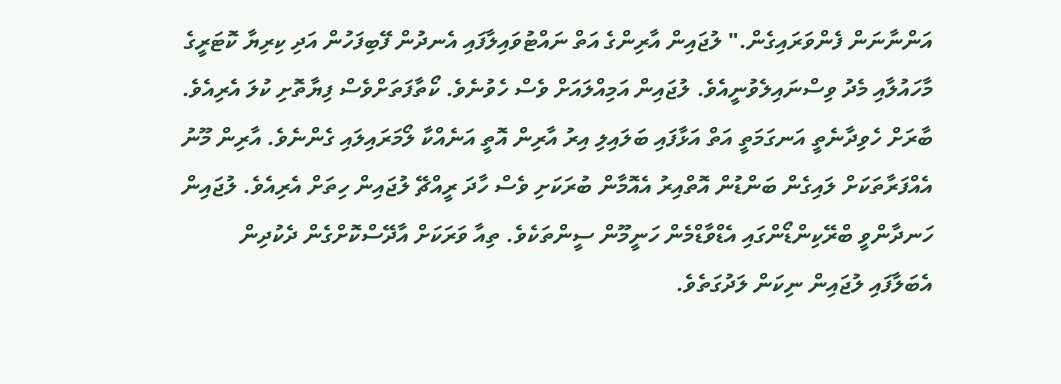އަންނާނަން ފެންވަރައިގެން." ލުޖައިން އާރިންގެ އަތް ނައްޓުވައިލާފައި އެނދުން ފޭބިފަހުން އަދި ކިރިޔާ ކޮޓަރީގެ މާހައުލާއި މެދު ވިސްނައިލެވުނީއެވެ. ލުޖައިން އަމިއްލައަށް ވެސް ހެވުނެވެ. ކޯތާފަތަށްވެސް ފިޔާތޮށި ކުލަ އެރިއެވެ. ބާރަށް ހެވިދާނެތީ އަނގަމަތީ އަތް އަޅާފައި ބަލައިލި އިރު އާރިން އޮތީ އަނެއްކާ ލޯމަރައިލައި ގެންނެވެ. އާރިން މޫނު އެއްފަރާތަކަށް ލައިގެން ބަންޑުން އޮތްއިރު އެއޮމާން ބުރަކަށި ވެސް ހާދަ ރީއްޗޭ ލުޖައިން ހިތަށް އެރިއެވެ. ލުޖައިން ހަނދާންވީ ބްރޭކިންޑޯންގައި އެޑްވާޑްމެން ހަނީމޫން ސީންތަކެވެ. ތިއާ ވަރަކަށް އާދޭސްކޮށްގެން ދެކުދިން އެބަލާފައި ލުޖައިން ނިކަން ލަދުގަތެވެ.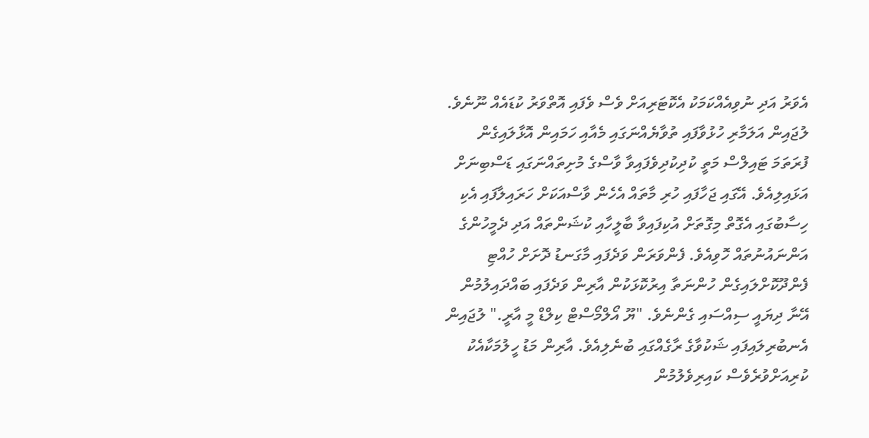އެވަރު އަދި ނުވިއެއްކަމަކު އެކޮޓަރިއަށް ވެސް ވެފައި އޮތްވަރު ކުޑައެއް ނޫނެވެ.
ލުޖައިން އަލަމާރި ހުޅުވާފައި ތުވާޔެއްނަގައި މެއާއި ހަމައިން އޮޅާލައިގެން ފުރަތަމަ ޓައިލްސް މަތީ ކުދިކުދިވެފައިވާ ވާސްގެ މުށިތައްނަގައި ޑަސްބިނަށް އަޅައިލިއެވެ. އޭގައި ޖަހާފައި ހުރި މާތައް އެހެން ވާސްއަކަށް ހަރައިލާފައި އެކި ހިސާބުގައި އެގޮތް މިގޮތަށް އުކިފައިވާ ބާލީހާއި ކުޝަންތައް އަދި ދެމީހުންގެ އަންނައުނުތައް ހޮވިއެވެ. ފެންވަރަން ވަދެފައި މާގަނޑު ދޮށަށް ހުއްޓި ފެންދޫކޮށްލައިގެން ހުންނަތާ އިރުކޮޅަކުން އާރިން ވަދެފައި ބައްދައިލުމުން އޭނާ ދިޔައީ ސިއްސައި ގެންނެވެ. "ޔޫ އޯލްމޯސްޓް ކިލްޑް މީ އާރީ." ލުޖައިން އެނބުރިލައިފައި ޝަކުވާގެ ރާގެއްގައި ބުނެލިއެވެ. އާރިން މަޑު ހީލުމަކާއެކު ކުރިއަށްވުރެވެސް ކައިރިވެލުމުން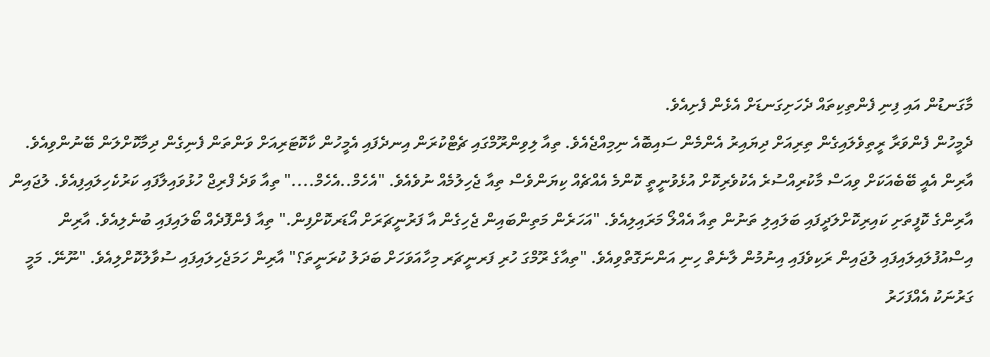މާގަނޑުން އައި ފިނި ފެންތިކިތައް ދެހަށިގަނޑަށް އެޅެން ފެށިއެވެ.
ދެމީހުން ފެންވަރާ ރީތިވެލައިގެން ތިރިއަށް ދިޔައިރު އެންމެން ސައިބޮއެ ނިމިއްޖެއެވެ. ތިއާ ލިވިންރޫމްގައި ޗެޓްކުރަން އިނދެފައި އެމީހުން ކާކޮޓަރިއަށް ވަންތަން ފެނިގެން ދިމާކޮށްލަން ބޭނުންވިއެވެ. އާރިން އެއީ ބޭބެއަކަށް ވިއަސް މާކުރިއްސުރެ އެކުވެރިކޮށް އުޅެވުނީތީ ކޮންމެ އެއްޗެއް ކިޔަންވެސް ތިއާ ޖެހިލުމެއް ނުވެއެވެ. "އެހެމް..އެހެމް...." ތިއާ ވަދެ ފްރިޖް ހުޅުވައިލާފައި ކަރުކެހިލައިފިއެވެ. ލުޖައިން އާރިންގެ ކޮފީތަށި ކައިރިކޮށްލަދީފައި ބަލައިލި ތަނުން ތިއާ އެއްލޯ މަރައިލިއެވެ. "އަހަރެން މަތިންބައިން ޖެހިގެން އާ ފަރުނީޗަރަށް އޯޑަރކޮށްފިން." ތިއާ ފެންފޮދެއް ބޯލައިފައި ބުނެލިއެވެ. އާރިން އިސްއުފުލައިލައިފައި ލުޖައިން ރަކިވެފައި އިނުމުން ލާނެތް ހިނި އަންނަގޮތްވިއެވެ. "ތިއާގެ ރޫމްގަ ހުރި ފަރނީޗަރ މިހާއަވަހަށް ބަދަލު ކުރަނީތަ؟" އާރިން ހަމަޖެހިލައިފައި ސުވާލުކޮށްލިއެވެ. "ނޫނޭ. މަމީ ގަރުނަކު އެއްފަހަރު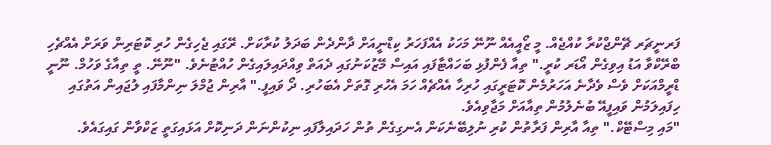ފަރނީޗަރ ޗޭންޖްކުރާ ކުއްޖެއް. މީ ޒޯއީއެއް ނޫނޭ މަހަކު އެއްފަހަރު ކިޑްނީއަށް ދާންދެން ބަދަލު ކުރާކަށް. ރޭގައި ޖެހިގެން ހުރި ކޮޓަރިން ވަރަށް އެއްޗެހި ބްރޭކްވާ އަޑު އިވިގެން އޯޑަރ ކުރީ." ތިއާ ފެންފުޅި ބަހައްޓާފައި އައިސް މޭޒުކަނުގައި ދެއަތް ވިއްދައިލައިގެން ހުއްޓުނެވެ. "ނޫނޭ. ތީ ތިއާގެ ވަހުމް. ނޫނީ ޑްރީމްއަކަށް ވެސް ވެދާނެ އަހަރުމެން ކޮޓަރީގައި ހުރިހާ އެއްޗެއް ހަމަ އެހުރި ގޮތަށް އެބަހުރި. ދޯ ވައިފީ." އާރިން ޖުމްލަ ނިންމާފައި ލުޖައިން އަތުގައި ހިފައިލަމުން ވައިފީއޭ ބުނެލުމުން ތިއާއަށް މަޖާވިއެވެ.
"މައި މިސްޓޭކް." ތިއާ އާރިން ފަރާތުން ކުރި ނުލިބޭނެކަން އެނގިގެން ތުން ހަދައިލާފައި ނިކުންނަން ދަނިކޮށް އަޅައިގަތީ ޒަކްވާން ގައިގައެވެ.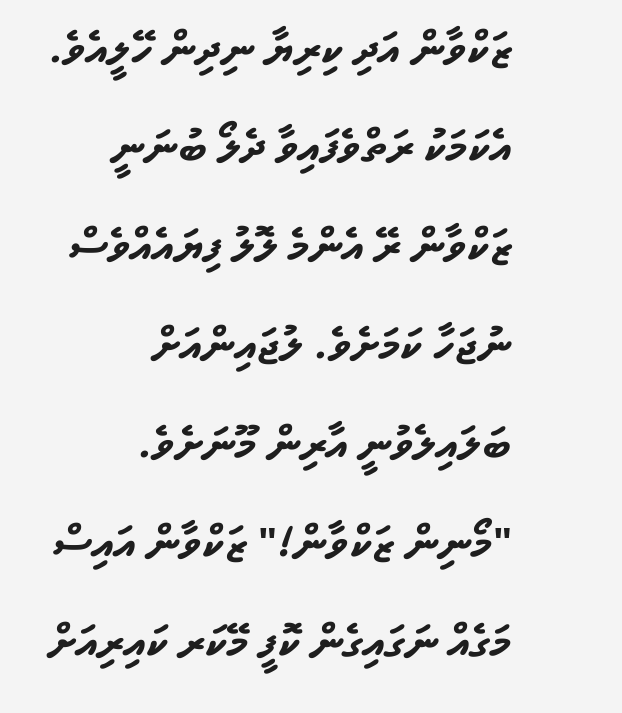ޒަކްވާން އަދި ކިރިޔާ ނިދިން ހޭލީއެވެ. އެކަމަކު ރަތްވެފައިވާ ދެލޯ ބުނަނީ ޒަކްވާން ރޭ އެންމެ ލޮލު ފިޔައެއްވެސް ނުޖަހާ ކަމަށެވެ. ލުޖައިންއަށް ބަލައިލެވުނީ އާރިން މޫނަށެވެ.
"މޯނިން ޒަކްވާން!" ޒަކްވާން އައިސް މަގެއް ނަގައިގެން ކޮފީ މޭކަރ ކައިރިއަށް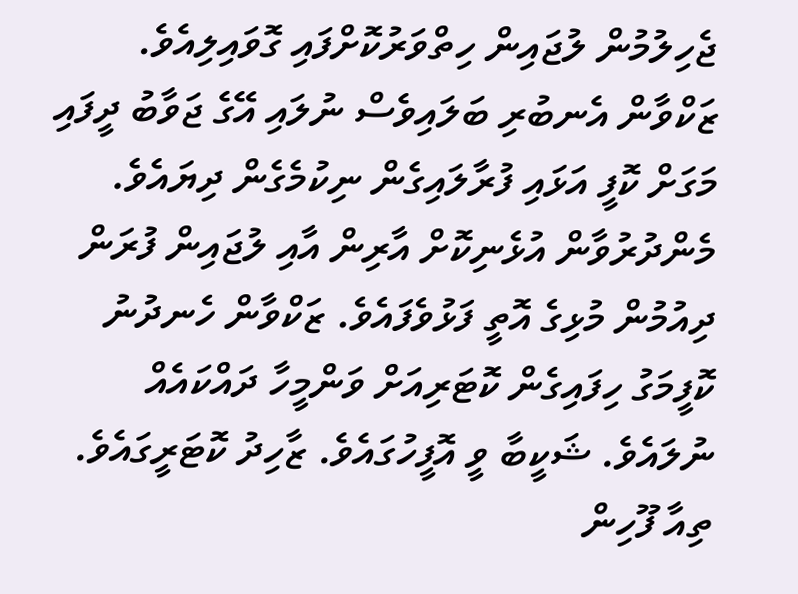ޖެހިލުމުން ލުޖައިން ހިތްވަރުކޮށްފައި ގޮވައިލިއެވެ. ޒަކްވާން އެނބުރި ބަލައިވެސް ނުލައި އޭގެ ޖަވާބު ދީފައި މަގަށް ކޮފީ އަޅައި ފުރާލައިގެން ނިކުމެގެން ދިޔައެވެ.
މެންދުރުވާން އުޅެނިކޮށް އާރިން އާއި ލުޖައިން ފުރަން ދިއުމުން މުޅިގެ އޮތީ ފަޅުވެފައެވެ. ޒަކްވާން ހެނދުނު ކޮފީމަގު ހިފައިގެން ކޮޓަރިއަށް ވަންމީހާ ދައްކައެއް ނުލައެވެ. ޝަކީބާ ވީ އޮފީހުގައެވެ. ޒާހިދު ކޮޓަރީގައެވެ. ތިއާ ފޫހިން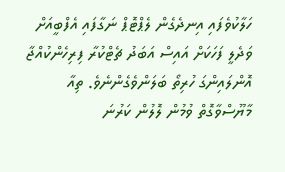ހަލާކުވެފައި އިނދެގެން ލެޕްޓޮޕް ނަގާފައި އެފްބީއަށް ވަދެލީ ފަހަކަށް އައިސް އަބަދު ޗެޓްކުރާ ފިރިހެންކުއްޖާ އޮންލައިންގަ ހުރިތޯ ބަލަންވެގެންނެވެ. ތިއާ މާޔޫސްވާގޮތް ވުމުން ލޮލުން ކަރުނަ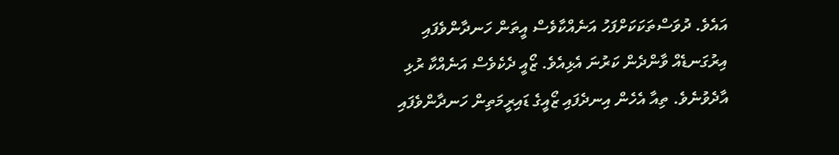އައެވެ. ދުވަސްތަކަކަށްފަހު އަނެއްކާވެސް އީތަން ހަނދާންވެފައި އިރުގަނޑެއް ވާންދެން ކަރުނަ އެޅިއެވެ. ޒޯއީ ދެކެވެސް އަނެއްކާ ރުޅި އާދެވުނެވެ. ތިއާ އެހެން އިނދެފައި ޒޯއީގެ ޑައިރީމަތިން ހަނދާންވެފައި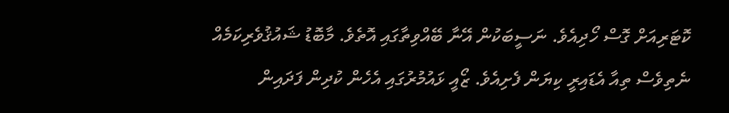ކޮޓަރިއަށް ގޮސް ހޯދިއެވެ. ނަސީބަކުން އޭނާ ބޭއްވިތާގައި އޮތެވެ. މާބޮޑު ޝައުޤުވެރިކަމެއް ނެތިވެސް ތިއާ އެޑައިރީ ކިޔަން ފެށިއެވެ. ޒޯއީ ޅައުމުރުގައި އެހެން ކުދިން ފަދައިން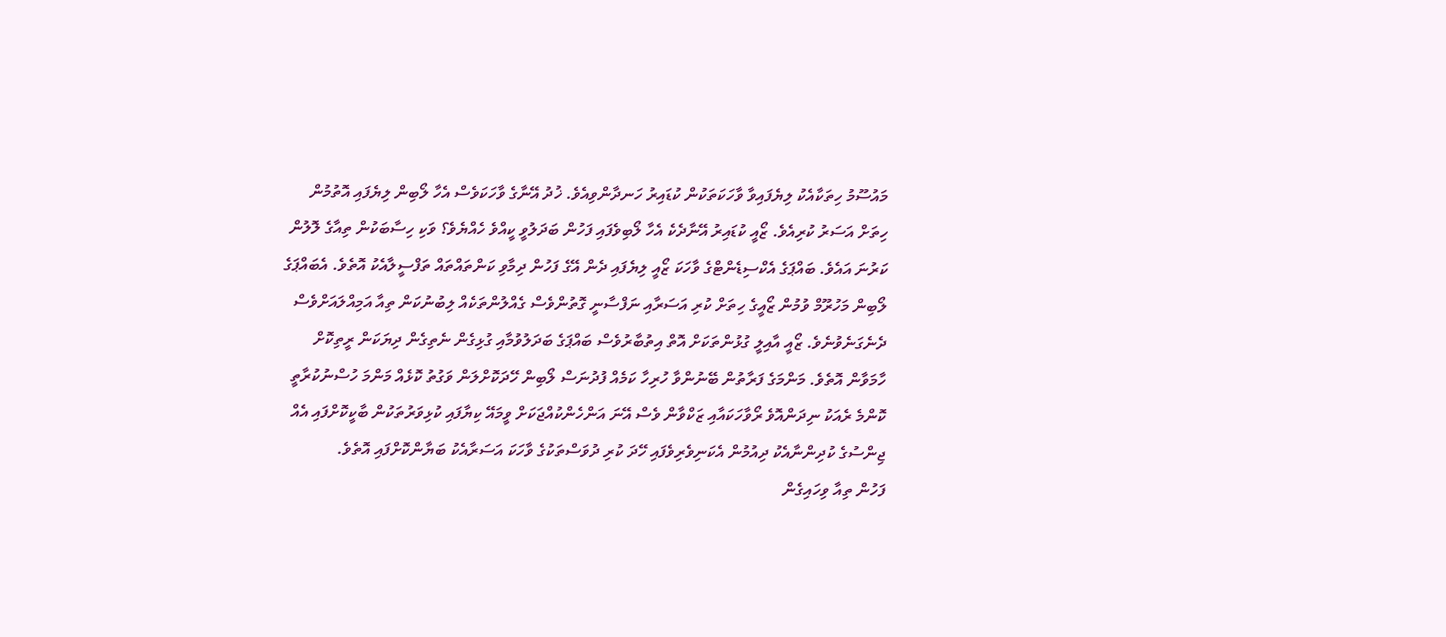މައުސޫމު ހިތަކާއެކު ލިޔެފައިވާ ވާހަކަތަކުން ކުޑައިރު ހަނދާންވިއެވެ. ޚުދު އޭނާގެ ވާހަކަވެސް އެހާ ލޯބިން ލިޔެފައި އޮތުމުން ހިތަށް އަސަރު ކުރިއެވެ. ޒޯއީ ކުޑައިރު އޭނާދެކެ އެހާ ލޯބިވެފައި ފަހުން ބަދަލުވީ ކީއްވެ ހެއްޔެވެ؟ ވަކި ހިސާބަކުން ތިއާގެ ލޮލުން ކަރުނަ އައެވެ. ބައްޕަގެ އެކްސިޑެންޓްގެ ވާހަކަ ޒޯއީ ލިޔެފައި ދެން އޭގެ ފަހުން ދިމާވި ކަންތައްތައް ތަފްސީލާއެކު އޮތެވެ. އެބައްޕަގެ ލޯބިން މަހުރޫމް ވުމުން ޒޯއީގެ ހިތަށް ކުރި އަސަރާއި ނަފްސާނީ ގޮތުންވެސް ގެއްލުންތަކެއް ލިބުނުކަން ތިއާ އަމިއްލައަށްވެސް ދެނެގަނެވުނެވެ. ޒޯއީ އާއިލީ ގުޅުންތަކަށް އޮތް އިތުބާރުވެސް ބައްޕަގެ ބަދަލުވުމާއި ގުޅިގެން ނެތިގެން ދިޔަކަން ރީތިކޮށް ހާމަވާން އޮތެވެ. މަންމަގެ ފަރާތުން ބޭނުންވާ ހުރިހާ ކަމެއް ފުދުނަސް ލޯބިން ހޭދަކޮށްލަން ވަގުތު ކޮޅެއް މަންމަ ހުސްނުކުރާތީ ކޮންމެ ރެއަކު ނިދަންއޮވެ ރޯވާހަކައާއި ޒަކްވާން ވެސް އޭނަ އަންހެންކުއްޖަކަށް ވީމައޭ ކިޔާފައި ކުޅިވަރުތަކުން ބާކީކޮށްފައި އެއް ޖިންސުގެ ކުދިންނާއެކު ދިއުމުން އެކަނިވެރިވެފައި ހޭދަ ކުރި ދުވަސްތަކުގެ ވާހަކަ އަސަރާއެކު ބަޔާންކޮށްފައި އޮތެވެ.
ފަހުން ތިއާ ވިހައިގެން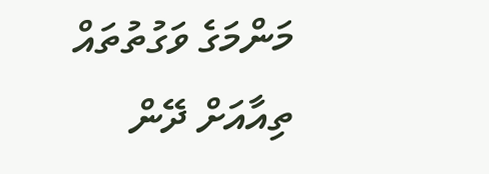މަންމަގެ ވަގުތުތައް ތިއާއަށް ދޭން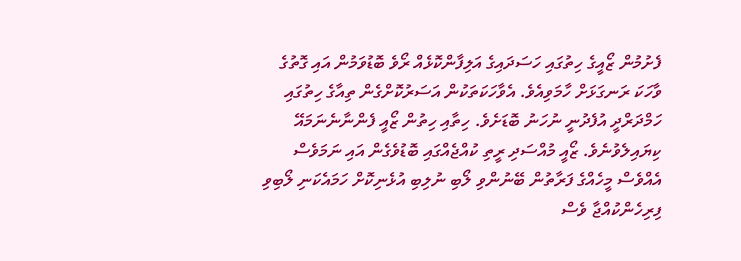ފެށުމުން ޒޯއީގެ ހިތުގައި ހަސަދައިގެ އަލިފާންކޮޅެއް ރޯވެ ބޮޑުވަމުން އައި ގޮތުގެ ވާހަކަ ރަނގަޅަށް ހާމަވިއެވެ. އެވާހަކަތަކުން އަސަރުކޮށްގެން ތިއާގެ ހިތުގައި ހަމްދަރްދީ އުފެދުނީ ނުހަނު ބޮޑަށެވެ. ހިތާއި ހިތުން ޒޯއީ ފެންނާނެނަމައޭ ކިޔައިލެވުނެވެ. ޒޯއީ މުއްސަދި ރީތި ކުއްޖެއްގައި ބޮޑުވެގެން އައި ނަމަވެސް އެއްވެސް މީހެއްގެ ފަރާތުން ބޭނުންވި ލޯބި ނުލިބި އުޅެނިކޮށް ހަމައެކަނި ލޯބިވި ފިރިހެންކުއްޖާ ވެސް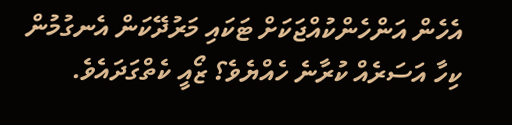އެހެން އަންހެންކުއްޖަކަށް ޓަކައި މަރުދޭކަން އެނގުމުން ކިހާ އަސަރެއް ކުރާނެ ހެއްޔެވެ؟ ޒޯއީ ކެތްގަދައެވެ.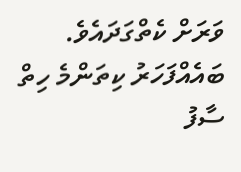ވަރަށް ކެތްގަދައެވެ. ބައެއްފަހަރު ކިތަންމެ ހިތް ސާފު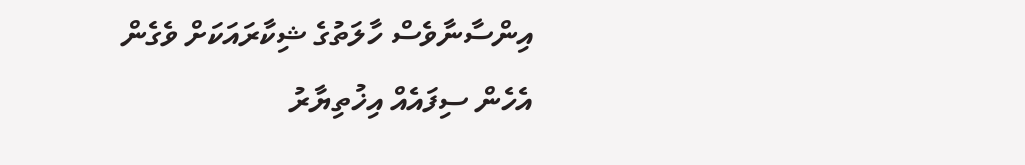އިންސާނާވެސް ހާލަތުގެ ޝިކާރައަކަށް ވެގެން އެހެން ސިފައެއް އިޚުތިޔާރު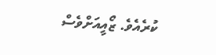ކުރެއެވެ. ޒޯއީއަށްވެސް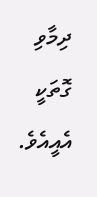ދިމާވި ގޮތަކީ އެއީއެވެ.